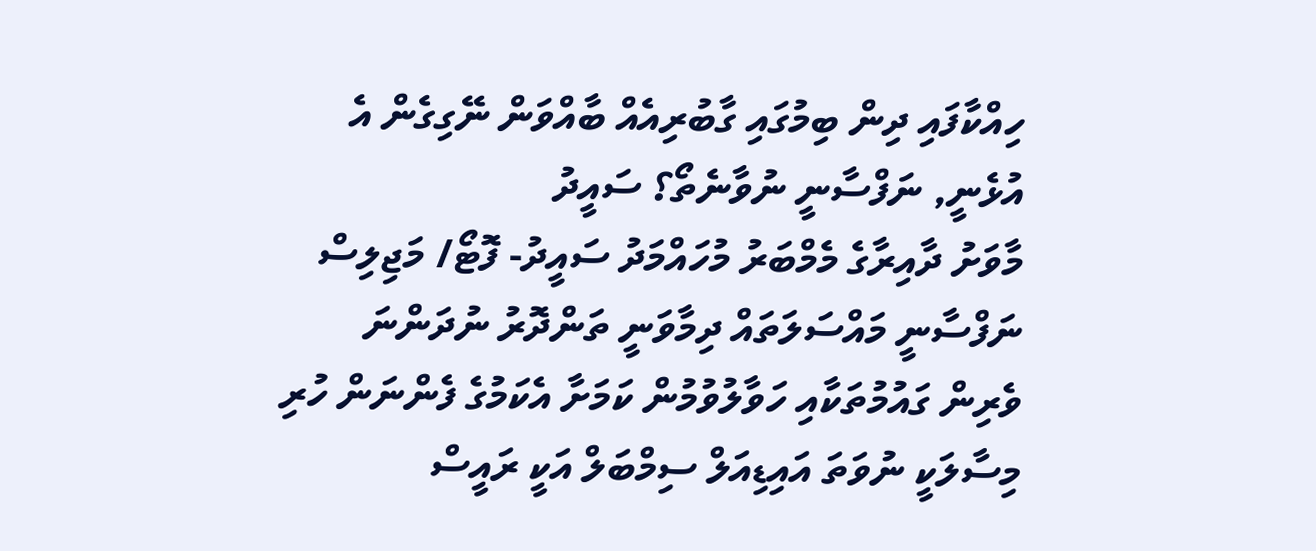ހިއްކާފައި ދިން ބިމުގައި ގާބުރިއެއް ބާއްވަން ނޭގިގެން އެ އުޅެނީ, ނަފްސާނީ ނުވާނެތޯ؟ ސައީދު
މާވަށު ދާއިރާގެ މެމްބަރު މުހައްމަދު ސައީދު- ފޮޓޯ/ މަޖިލިސް
ނަފްސާނީ މައްސަލަތައް ދިމާވަނީ ތަންދޮރު ނުދަންނަ ވެރިން ގައުމުތަކާއި ހަވާލުވުމުން ކަމަށާ އެކަމުގެ ފެންނަން ހުރި މިސާލަކީ ނުވަތަ އައިޑިއަލް ސިމްބަލް އަކީ ރައީސް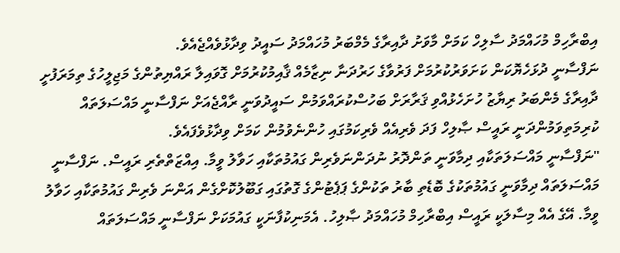އިބްރާހިމް މުހައްމަދު ސާލިހް ކަމަށް މާވަށު ދާއިރާގެ މެމްބަރު މުހައްމަދު ސައީދު ވިދާޅުވެއްޖެއެވެ.
ނަފްސާނީ ދުޅަހެޔޮކަން ކަށަވަރުކުރުމަށް ފަރުވާގެ ހަރުދަނާ ނިޒާމެއް ޤާއިމުކުރުމަށް ގޮވައިލާ ރައްޔިތުންގެ މަޖިލީހުގެ ތިމަރަފުށީ ދާއިރާގެ މެންބަރު ރިޔާޒު ހުށަހެޅުއްވި ޤަރާރަށް ބަހުސްކުރައްވަމުން ސައީދުވަނީ ރާއްޖެއަށް ނަފްސާނީ މައްސަލަތައް ކުރިމަތިވަމުންދަނީ ރައީސް ޞާލިހް ފަދަ ވެރިއެއް ވެރިކަމުގައި ހުންނެވުމުން ކަމަށް ވިދާޅުވެފައެވެ.
"ނަފްސާނީ މައްސަލަތަކާއި ދިމާވަނީ ތަންދޮރު ނުދަންނަވެރިން ގައުމުތަކާއި ހަވާލު ވީމާ. އިއްޒަތްތެރި ރައީސް. ނަފްސާނީ މައްސަލަތައް ދިމާވަނީ ގައުމުތަކުގެ ބޮޑެތި ބާރު ތަކުންގެ ޕަޕެޓުންގެ ގޮތުގައި ގަބޫލުކޮށްގެން އަންނަ ވެރިން ގައުމުތަކާއި ހަވާލު ވީމާ. އޭގެ އެއް މިސާލަކީ ރައީސް އިބްރާހިމް މުހައްމަދު ޞާލިހު. އެމަނިކުފާނަކީ ގައުމަކަށް ނަފްސާނީ މައްސަލަތައް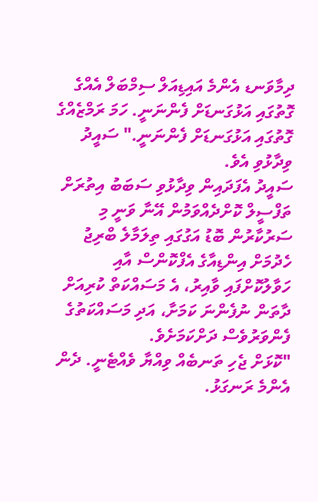ދިމާވަނޑ އެންމެ އައިޑިއަލް ސިމްބަލް އެއްގެ ގޮތުގައި އަޅުގަނޑަށް ފެންނަނީ. ހަމަ ރަމްޒެއްގެ ގޮތުގައި އަޅުގަނޑަށް ފެންނަނީ." ސައީދު ވިދާޅުވި އެވެ.
ސައީދު އެފަދައިން ވިދާޅުވި ސަބަބު އިތުރަށް ތަފްސީލް ކޮށްދެއްވަމުން އޭނާ ވަނީ މި ސަރުކާރުން ބޮޑު އަގުގައި ތިލަމާލެ ބްރިޖު ހެދުމަށް އިންޑިއާގެ އެފްކޮންސް އާއި ހަވާލުކޮށްފައި ވާއިރު، އެ މަސައްކަތް ކުރިއަށް ދާތަން ނުފެންނަ ކަމަށާ، އަދި މަސައްކަތުގެ ފެންވަރުވެސް ދަށްކަމަށެވެ.
"ކޮޅަށް ޖެހި ތަނބެއް ވިއްޔާ ވެއްޓެނީ. ދެން އެންމެ ރަނގަޅު.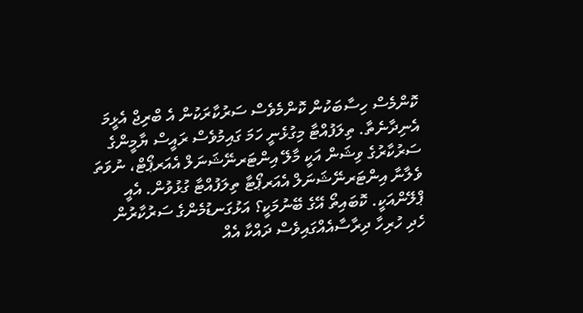ކޮންމެސް ހިސާބަކުން ކޮންމެވެސް ސަރުކާރަކުން އެ ބްރިޖް އެޅީމަ އެނިދާނެތާ. ތިލަފުއްޓާ މިގުޅެނީ ހަމަ ގައިމުވެސް ރައީސް ޔާމީންގެ ސަރުކާރުގެ ވިޝަން އަކީ މާލޭ އިންޓަރނޭޝަނަލް އެއަރޕޯޓް، ނުވަތަ ވެލާނާ އިންޓަރނޭޝަނަލް އެއަރޕޯޓާ ތިލަފުއްޓާ ގުޅުވުން. އެއީ ޕްލޭންއަކީ. ކޮބައިތޯ އޭގެ ބޭނުމަކީ؟ އަޅުގަނޑުމެންގެ ސަރުކާރުން ހެދި ހުރިހާ ދިރާސާއެއްގައިވެސް ދައްކާ އެއް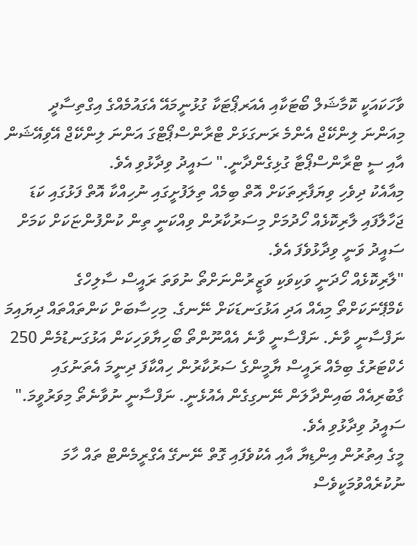ވާހަކައަކީ ކޮމާޝަލް ބޯޓަކާއި އެއަރޕޯޓަކާ ގުޅުނީމައޭ އެގައުމެއްގެ އިގްތިސާދީ މިއަންނަ ލިންކޭޖް އެންމެ ރަނގަޅަށް ޓްރާންސްޕޯޓްގަ އަންނަ ލިންކޭޖް އޭވިއޭޝަން އާއި ސީ ޓްރާންސްޕޯޓާ ގުޅިގެންދާނީ." ސައީދު ވިދާޅުވި އެވެ.
މިއާއެކު ދިވެހި ވިޔަފާރިތަކަށް އޮތް ބިމެއް ތިލަފުށީގައި ނުހިއްކާ އޮތް ފަޅުގައި ކަޑަ ޖަހާލާފައި ލާރިކޮޅެއް ހޯދުމަށް މިސަރުކާރުން ވިއްކަނީ ތިން ކުންފުންޏަކަށް ކަމަށް ސައީދު ވަނީ ވިދާޅުވެފަ އެވެ.
"ލާރިކޮޅެއް ހޯދަނީ ވަކިވަކި ވަޒީރުންނަށްތޯ ނުވަތަ ރައީސް ސާލިހްގެ ކެމްޕޭނަކަށްތޯ މިއެއް އަދި އަޅުގަނޑަކަށް ނޭނގެ. މިހިސާބަށް ކަންތައްތައް ދިޔައިމަ ނަފްސާނީ ވާނެ. ނަފްސާނީ ވާނެ އެއްނޫންތޯ ބޯހިޔާވަހިކަން އަޅުގަނޑުމެން 250 ހެކްޓަރުގެ ބިމެއް ރައީސް ޔާމީންގެ ސަރުކާރުން ހިއްކާފަ ދިނީމަ އެތަނުގައި ގާބުރިއެއް ބައިންދާލަން ނޭނގިގެން އެއުޅެނީ. ނަފްސާނީ ނުވާނެތޯ މިވަރުވީމަ." ސައީދު ވިދާޅުވި އެވެ.
މީގެ އިތުރުން އިންޑިޔާ އާއި އެކުވެފައި ގޮތް ނޭނގޭ އެގްރީމެންޓް ތައް ހާމަ ނުކުރެއްވުމަކީވެސް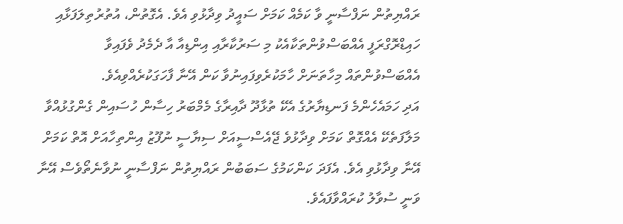ރައްޔިތުން ނަފްސާނީ ވާ ކަމެއް ކަމަށް ސައީދު ވިދާޅުވި އެވެ. އެގޮތުން، އުތުރުތިލަފަޅާއި ހައިޑްރޮގްރަފީ އެއްބަސްވުންތަކާއެކު މި ސަރުކާރާއި އިންޑިއާ އާ ދެމެދު ވެފައިވާ އެއްބަސްވުންތައް މިހާތަނަށް ހާމަކުރެވިފައިނުވާ ކަން އޭނާ ފާހަގަކުރެއްވިއެވެ.
އަދި ހަމައެހެންމެ ފަނޑިޔާރުގެ އެކޭ ތުޅާދޫ ދާއިރާގެ މެމްބަރު ހިސާން ހުސައިން ގެންގުޅުއްވާ މަލާފަތެކޭ އެއްގޮތް ކަމަށް ވިދާޅުވެ ޖޭއެސްސީއަށް ސިޔާސީ ނުފޫޒު އިންތިހާއަށް އޮތް ކަމަށް އޭނާ ވިދާޅުވި އެވެ. އެފަދަ ކަންކަމުގެ ސަބަބުން ރައްޔިތުން ނަފްސާނީ ނުވާނެތޯވެސް އޭނާ ވަނީ ސުވާލު ކުރައްވާފައެވެ.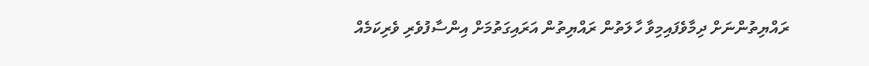ރައްޔިތުންނަށް ދިމާވެފައިމިވާ ހާލަތުން ރައްޔިތުން އަރައިގަތުމަށް އިންސާފުވެރި ވެރިކަމެއް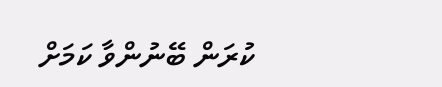ކުރަން ބޭނުންވާ ކަމަށް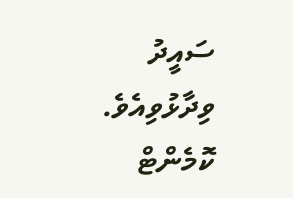ސައީދު ވިދާޅުވިއެވެ.
ކޮމެންޓް